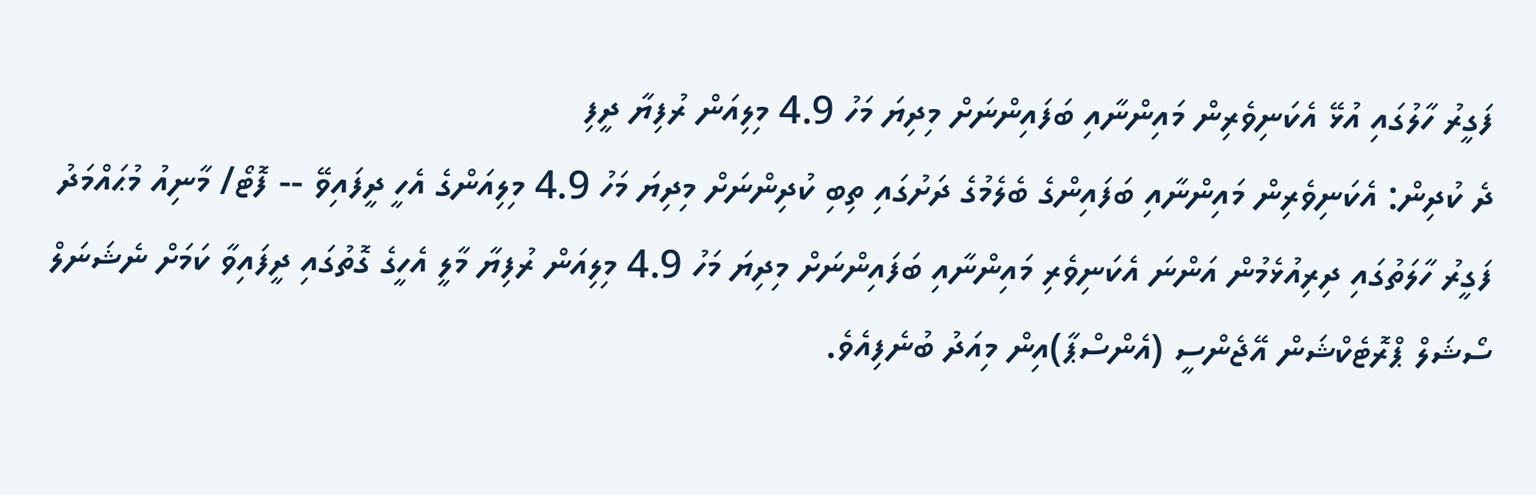ފަގީރު ހާލުގައި އުޅޭ އެކަނިވެރިން މައިންނާއި ބަފައިންނަށް މިދިޔަ މަހު 4.9 މިލިއަން ރުފިޔާ ދީފި
ދެ ކުދިން: އެކަނިވެރިން މައިންނާއި ބަފައިންގެ ބެލެމުގެ ދަށުގައި ތިބި ކުދިންނަށް މިދިޔަ މަހު 4.9 މިލިއަންގެ އެހީ ދީފައިވޭ -- ފޮޓޯ/ މާނިއު މުޙައްމަދު
ފަގީރު ހާލަތުގައި ދިރިއުޅެމުން އަންނަ އެކަނިވެރި މައިންނާއި ބަފައިންނަށް މިދިޔަ މަހު 4.9 މިލިއަން ރުފިޔާ މާލީ އެހީގެ ގޮތުގައި ދީފައިވާ ކަމަށް ނެޝަނަލް ސޯޝަލް ޕްރޮޓެކްޝަން އޭޖެންސީ (އެންސްޕާ)އިން މިއަދު ބުނެފިއެވެ.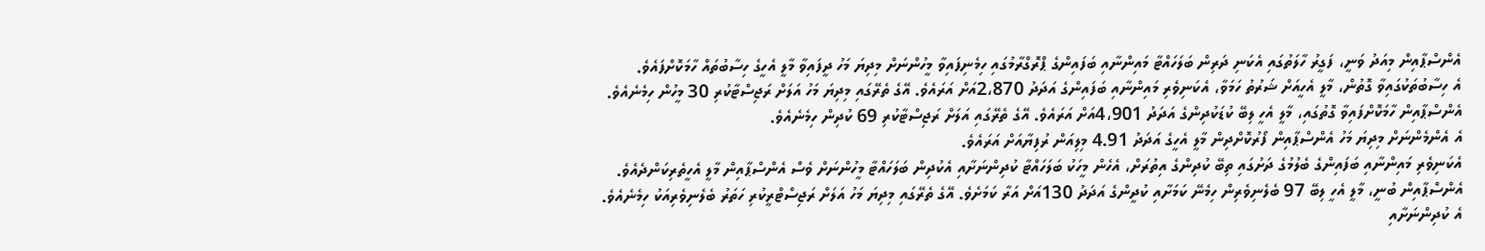އެންސްޕާއިން މިއަދު ވަނީ، ފަގީރު ހާލަތުގައި އެކަނި ދަރިން ބަލަހައްޓާ މައިންނާއި ބަފައިންގެ ޕްރޮގްރާމުގައި ހިމެނިފައިވާ މީހުންނަށް މިދިޔަ މަހު ދީފައިވާ މާލީ އެހީގެ ހިސާބުތައް ހާމަކޮށްފައެވެ.
އެ ހިސާބުތަކުގައިވާ ގޮތުން، މާލީ އެހީއަށް ޝަރުތު ހަމަވާ، އެކަނިވެރި މައިންނާއި ބަފައިންގެ އަދަދު 2،870އަށް އަރައެވެ. އޭގެ ތެރޭގައި މިދިޔަ މަހު އަލަށް ރަޖިސްޓާކުރި 30 މީހުން ހިމެނެއެވެ.
އެންސްޕާއިން ހާމަކޮށްފައިވާ ގޮތުގައި، މާލީ އެހީ ލިބޭ ކުޑަކުދިންގެ އަދަދު 4،901އަށް އަރައެވެ. އޭގެ ތެރޭގައި އަލަށް ރަޖިސްޓާކުރި 69 ކުދިން ހިމެނެއެވެ.
އެ އެންމެންނަށް މިދިޔަ މަހު އެންސްޕާއިން ފޯރުކޮށްދިން މާލީ އެހީގެ އަދަދު 4.91 މިލިއަން ރުފިޔާއަށް އަރައެވެ.
އެކަނިވެރި މައިންނާއި ބަފައިންގެ ބެލުމުގެ ދަށުގައި ތިބޭ ކުދިންގެ އިތުރަށް، އެހެން މީހަކު ބަލަހައްޓާ ކުދިންނަށާއި އެކުދިން ބަލަހައްޓާ މީހުންނަށް ވެސް އެންސްޕާއިން މާލީ އެހީތެރިކަންދެއެވެ.
އެންސްޕާއިން ބުނީ، މާލީ އެހީ ލިބޭ 97 ބެލެނިވެރިން ހިމެނޭ ކަމަށާއި ކުދީންގެ އަދަދު 130އަށް އަރާ ކަމަށެވެ. އޭގެ ތެރޭގައި މިދިޔަ މަހު އަލަށް ރަޖިސްޓްރީކުރި ހަތަރު ބެލެނިވެރިއަކު ހިމެނެއެވެ.
އެ ކުދިންނަށާއި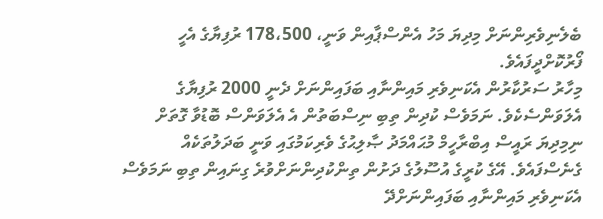ބެލެނިވެރިންނަށް މިދިޔަ މަހު އެންސްޕާއިން ވަނީ، 178،500 ރުފިޔާގެ އެހީ ފޯރުކޮށްދީފައެވެ.
މިހާރު ސަރުކާރުން އެކަނިވެރި މައިންނާއި ބަފައިންނަށް ދެނީ 2000 ރުފިޔާގެ އެލަވަންސެކެވެ. ނަމަވެސް ކުދިން ތިބި ނިސްބަތުން އެ އެލަވަންސް ބޮޑުވާ ގޮތަށް ނިމިދިޔަ ރައީސް އިބްރާހީމް މުޙައްމަދު ޞާލިޙުގެ ވެރިކަމުގައި ވަނީ ބަދަލުތަކެއް ގެނެސްފައެވެ. އޭގެ ކުރީގެ އުސޫލުގެ ދަށުން ތިންކުދިންނަށްވުރެ ގިނައިން ތިބި ނަމަވެސް އެކަނިވެރި މައިންނާއި ބަފައިންނަށްދޭ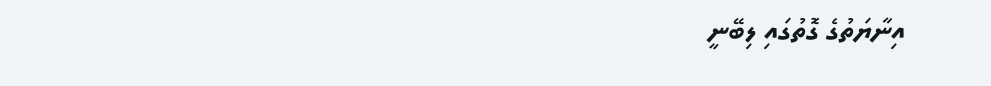އިނާޔަތުގެ ގޮތުގައި ލިބޭނީ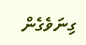ގިނަވެގެން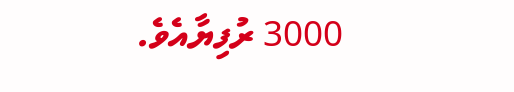3000 ރުފިޔާއެވެ.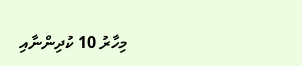މިހާރު 10 ކުދިންނާއި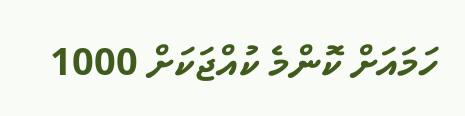ހަމައަށް ކޮންމެ ކުއްޖަކަށް 1000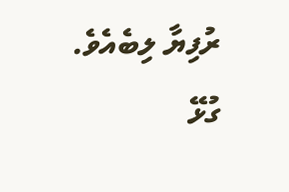ރުފިޔާ ލިބެއެވެ.
ގުޅޭ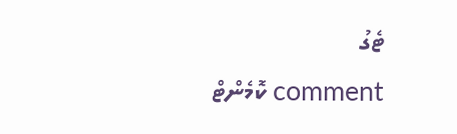ޓެގު
comment ކޮމެންޓް